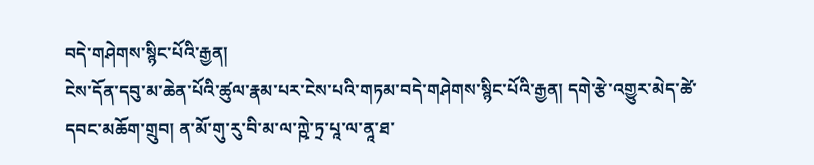བདེ་གཤེགས་སྙིང་པོའི་རྒྱན།
ངེས་དོན་དབུ་མ་ཆེན་པོའི་ཚུལ་རྣམ་པར་ངེས་པའི་གཏམ་བདེ་གཤེགས་སྙིང་པོའི་རྒྱན། དགེ་རྩེ་འགྱུར་མེད་ཚེ་དབང་མཆོག་གྲུབ། ན་མོ་གུ་རུ་བི་མ་ལ་ཀྵེ་ཏྲ་པཱ་ལ་ནཱ་ཐ་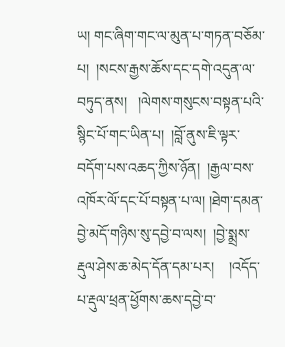ཡ། གང་ཞིག་གང་ལ་མུན་པ་གཏན་བཅོམ་པ།  །སངས་རྒྱས་ཆོས་དང་དགེ་འདུན་ལ་བཏུད་ནས།   །ལེགས་གསུངས་བསྟན་པའི་སྙིང་པོ་གང་ཡིན་པ།  །བློ་ནུས་ཇི་ལྟར་བདོག་པས་འཆད་ཀྱིས་ཉོན།  །རྒྱལ་བས་འཁོར་ལོ་དང་པོ་བསྟན་པ་ལ། །ཐེག་དམན་བྱེ་མདོ་གཉིས་སུ་དབྱེ་བ་ལས།  །བྱེ་སྨྲས་རྡུལ་ཤེས་ཆ་མེད་དོན་དམ་པར།    །འདོད་པ་རྡུལ་ཕྲན་ཕྱོགས་ཆས་དབྱེ་བ་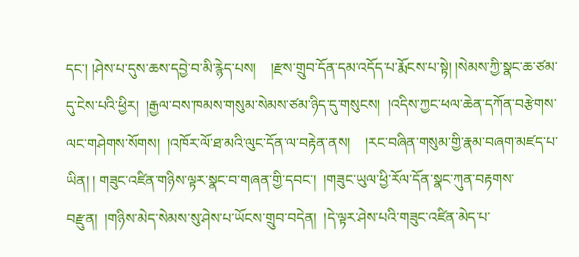དང་། །ཤེས་པ་དུས་ཆས་དབྱེ་བ་མི་རྙེད་པས།    །རྫས་གྲུབ་དོན་དམ་འདོད་པ་རྨོངས་པ་སྟེ། །སེམས་ཀྱི་སྣང་ཆ་ཙམ་དུ་ངེས་པའི་ཕྱིར།  །རྒྱལ་བས་ཁམས་གསུམ་སེམས་ཙམ་ཉིད་དུ་གསུངས།  །འདིས་ཀྱང་ཕལ་ཆེན་དཀོན་བརྩེགས་ལང་གཤེགས་སོགས།  །འཁོར་ལོ་ཐ་མའི་ལུང་དོན་ལ་བརྟེན་ནས།    །རང་བཞིན་གསུམ་གྱི་རྣམ་བཞག་མཛད་པ་ཡིན། ། གཟུང་འཛིན་གཉིས་ལྟར་སྣང་བ་གཞན་གྱི་དབང་།  །གཟུང་ཡུལ་ཕྱི་རོལ་དོན་སྣང་ཀུན་བརྟགས་བརྫུན།  །གཉིས་མེད་སེམས་སུ་ཤེས་པ་ཡོངས་གྲུབ་བདེན།  །དེ་ལྟར་ཤེས་པའི་གཟུང་འཛིན་མེད་པ་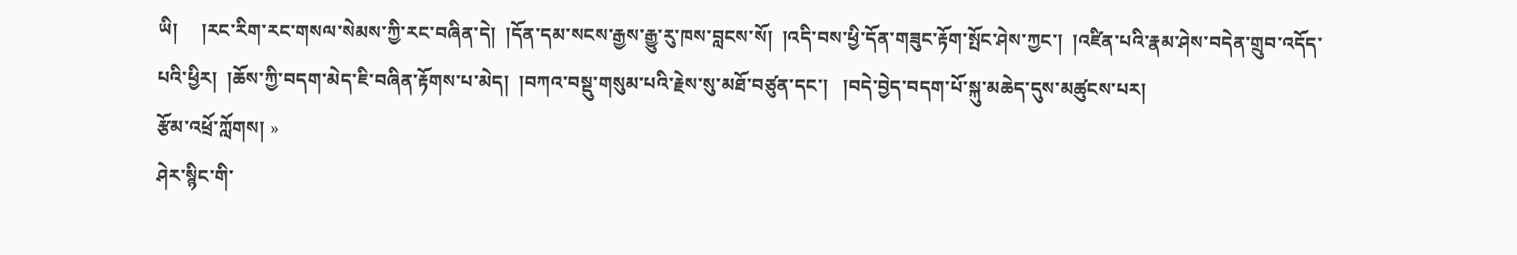ཡི།     །རང་རིག་རང་གསལ་སེམས་ཀྱི་རང་བཞིན་དེ།  །དོན་དམ་སངས་རྒྱས་རྒྱུ་རུ་ཁས་བླངས་སོ།  །འདི་བས་ཕྱི་དོན་གཟུང་རྟོག་སྤོང་ཤེས་ཀྱང་།  །འཛིན་པའི་རྣམ་ཤེས་བདེན་གྲུབ་འདོད་པའི་ཕྱིར།  །ཆོས་ཀྱི་བདག་མེད་ཇི་བཞིན་རྟོགས་པ་མེད།  །བཀའ་བསྡུ་གསུམ་པའི་རྗེས་སུ་མཐོ་བཙུན་དང་།   །བདེ་བྱེད་བདག་པོ་སྐུ་མཆེད་དུས་མཚུངས་པར།
རྩོམ་འཕྲོ་ཀློགས། »
ཤེར་སྙིང་གི་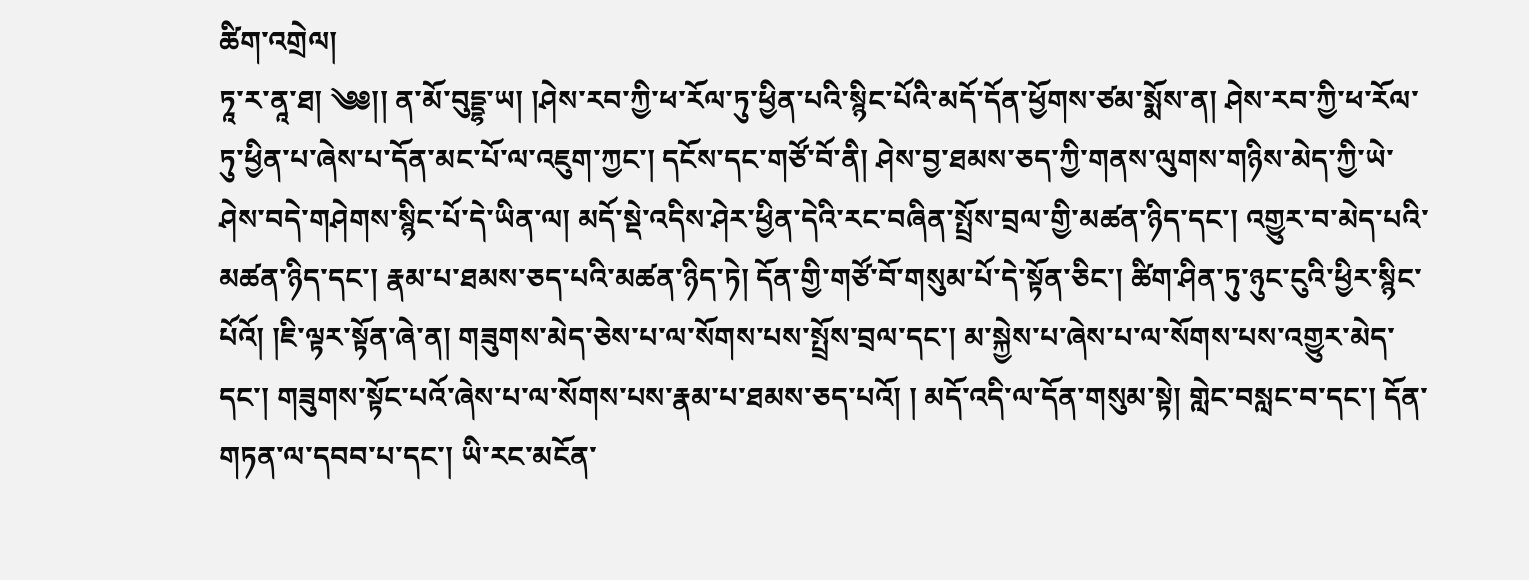ཚིག་འགྲེལ།
ཏཱ་ར་ནཱ་ཐ། ༄༅།། ན་མོ་བུདྡྷ་ཡ། །ཤེས་རབ་ཀྱི་ཕ་རོལ་ཏུ་ཕྱིན་པའི་སྙིང་པོའི་མདོ་དོན་ཕྱོགས་ཙམ་སྨོས་ན། ཤེས་རབ་ཀྱི་ཕ་རོལ་ཏུ་ཕྱིན་པ་ཞེས་པ་དོན་མང་པོ་ལ་འཇུག་ཀྱང་། དངོས་དང་གཙོ་བོ་ནི། ཤེས་བྱ་ཐམས་ཅད་ཀྱི་གནས་ལུགས་གཉིས་མེད་ཀྱི་ཡེ་ཤེས་བདེ་གཤེགས་སྙིང་པོ་དེ་ཡིན་ལ། མདོ་སྡེ་འདིས་ཤེར་ཕྱིན་དེའི་རང་བཞིན་སྤྲོས་བྲལ་གྱི་མཚན་ཉིད་དང་། འགྱུར་བ་མེད་པའི་མཚན་ཉིད་དང་། རྣམ་པ་ཐམས་ཅད་པའི་མཚན་ཉིད་ཏེ། དོན་གྱི་གཙོ་བོ་གསུམ་པོ་དེ་སྟོན་ཅིང་། ཚིག་ཤིན་ཏུ་ཉུང་ངུའི་ཕྱིར་སྙིང་པོའོ། །ཇི་ལྟར་སྟོན་ཞེ་ན། གཟུགས་མེད་ཅེས་པ་ལ་སོགས་པས་སྤྲོས་བྲལ་དང་། མ་སྐྱེས་པ་ཞེས་པ་ལ་སོགས་པས་འགྱུར་མེད་དང་། གཟུགས་སྟོང་པའོ་ཞེས་པ་ལ་སོགས་པས་རྣམ་པ་ཐམས་ཅད་པའོ། ། མདོ་འདི་ལ་དོན་གསུམ་སྟེ། གླེང་བསླང་བ་དང་། དོན་གཏན་ལ་དབབ་པ་དང་། ཡི་རང་མངོན་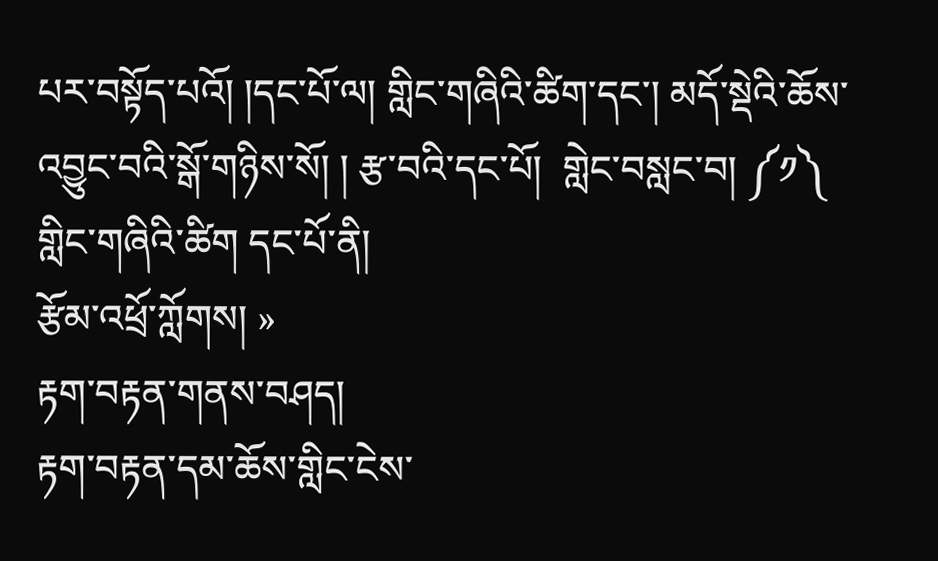པར་བསྟོད་པའོ། །དང་པོ་ལ། གླིང་གཞིའི་ཚིག་དང་། མདོ་སྡེའི་ཆོས་འབྱུང་བའི་སྒོ་གཉིས་སོ། ། རྩ་བའི་དང་པོ།  གླེང་བསླང་བ། ༼༡༽ གླིང་གཞིའི་ཚིག དང་པོ་ནི།
རྩོམ་འཕྲོ་ཀློགས། »
རྟག་བརྟན་གནས་བཤད།
རྟག་བརྟན་དམ་ཆོས་གླིང་ངེས་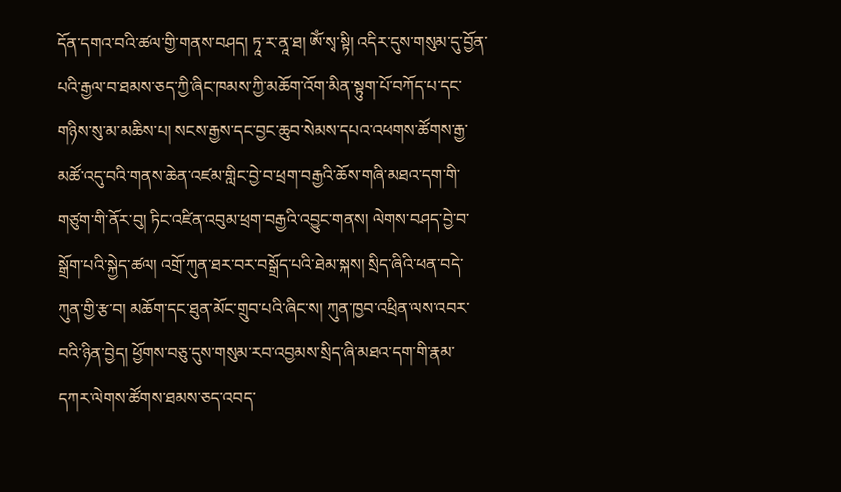དོན་དགའ་བའི་ཚལ་གྱི་གནས་བཤད། ཏཱ་ར་ནཱ་ཐ། ཨོཾ་སྭ་སྟི། འདིར་དུས་གསུམ་དུ་བྱོན་པའི་རྒྱལ་བ་ཐམས་ཅད་ཀྱི་ཞིང་ཁམས་ཀྱི་མཆོག་འོག་མིན་སྟུག་པོ་བཀོད་པ་དང་གཉིས་སུ་མ་མཆིས་པ། སངས་རྒྱས་དང་བྱང་ཆུབ་སེམས་དཔའ་འཕགས་ཚོགས་རྒྱ་མཚོ་འདུ་བའི་གནས་ཆེན་འཛམ་གླིང་བྱེ་བ་ཕྲག་བརྒྱའི་ཆོས་གཞི་མཐའ་དག་གི་གཙུག་གི་ནོར་བུ། ཏིང་འཛིན་འབུམ་ཕྲག་བརྒྱའི་འབྱུང་གནས། ལེགས་བཤད་བྱེ་བ་སྒྲོག་པའི་སྐྱེད་ཚལ། འགྲོ་ཀུན་ཐར་བར་བསྒྲོད་པའི་ཐེམ་སྐས། སྲིད་ཞིའི་ཕན་བདེ་ཀུན་གྱི་རྩ་བ། མཆོག་དང་ཐུན་མོང་གྲུབ་པའི་ཞིང་ས། ཀུན་ཁྱབ་འཕྲིན་ལས་འབར་བའི་ཉིན་བྱེད། ཕྱོགས་བཅུ་དུས་གསུམ་རབ་འབྱམས་སྲིད་ཞི་མཐའ་དག་གི་རྣམ་དཀར་ལེགས་ཚོགས་ཐམས་ཅད་འབད་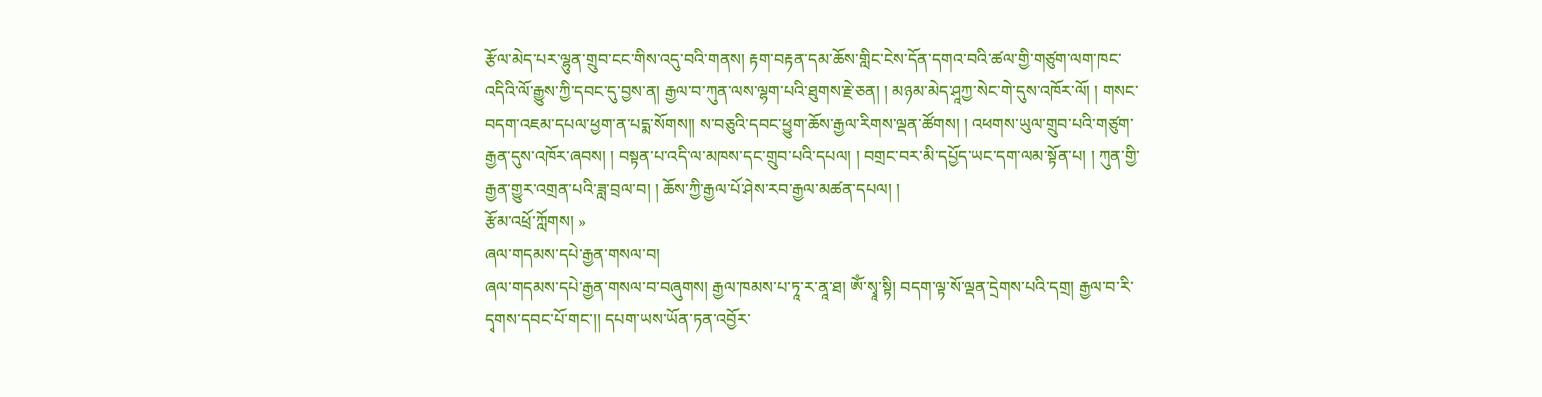རྩོལ་མེད་པར་ལྷུན་གྲུབ་ངང་གིས་འདུ་བའི་གནས། རྟག་བརྟན་དམ་ཆོས་གླིང་ངེས་དོན་དགའ་བའི་ཚལ་གྱི་གཙུག་ལག་ཁང་འདིའི་ལོ་རྒྱུས་ཀྱི་དབང་དུ་བྱས་ན། རྒྱལ་བ་ཀུན་ལས་ལྷག་པའི་ཐུགས་རྗེ་ཅན། ། མཉམ་མེད་ཤཱཀྱ་སེང་གེ་དུས་འཁོར་ལོ། ། གསང་བདག་འཇམ་དཔལ་ཕྱག་ན་པདྨ་སོགས།། ས་བཅུའི་དབང་ཕྱུག་ཆོས་རྒྱལ་རིགས་ལྡན་ཚོགས། ། འཕགས་ཡུལ་གྲུབ་པའི་གཙུག་རྒྱན་དུས་འཁོར་ཞབས། ། བསྟན་པ་འདི་ལ་མཁས་དང་གྲུབ་པའི་དཔལ། ། བགྲང་བར་མི་དཔྱོད་ཡང་དག་ལམ་སྟོན་པ། ། ཀུན་གྱི་རྒྱན་གྱུར་འགྲན་པའི་ཟླ་བྲལ་བ། ། ཆོས་ཀྱི་རྒྱལ་པོ་ཤེས་རབ་རྒྱལ་མཚན་དཔལ། །
རྩོམ་འཕྲོ་ཀློགས། »
ཞལ་གདམས་དཔེ་རྒྱན་གསལ་བ།
ཞལ་གདམས་དཔེ་རྒྱན་གསལ་བ་བཞུགས། རྒྱལ་ཁམས་པ་ཏཱ་ར་ནཱ་ཐ། ཨོཾ་སྭཱ་སྟི། བདག་ལྟ་སོ་ལྡན་དྲེགས་པའི་དགྲ། རྒྱལ་བ་རི་དྭགས་དབང་པོ་གང་།། དཔག་ཡས་ཡོན་ཏན་འབྱོར་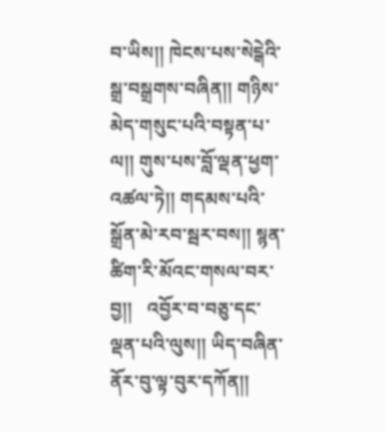བ་ཡིས།། ཁེངས་པས་སེངྒེའི་སྒྲ་བསྒྲགས་བཞིན།། གཉིས་མེད་གསུང་པའི་བསྟན་པ་ལ།། གུས་པས་བློ་ལྡན་ཕྱག་འཚལ་ཏེ།། གདམས་པའི་སྒྲོན་མེ་རབ་སྦར་བས།། སྙན་ཚིག་རི་མོའང་གསལ་བར་བྱ།།   འབྱོར་བ་བཅུ་དང་ལྡན་པའི་ལུས།། ཡིད་བཞིན་ནོར་བུ་ལྟ་བུར་དཀོན།།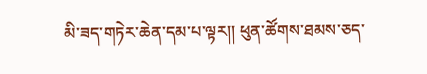མི་ཟད་གཏེར་ཆེན་དམ་པ་ལྟར།། ཕུན་ཚོགས་ཐམས་ཅད་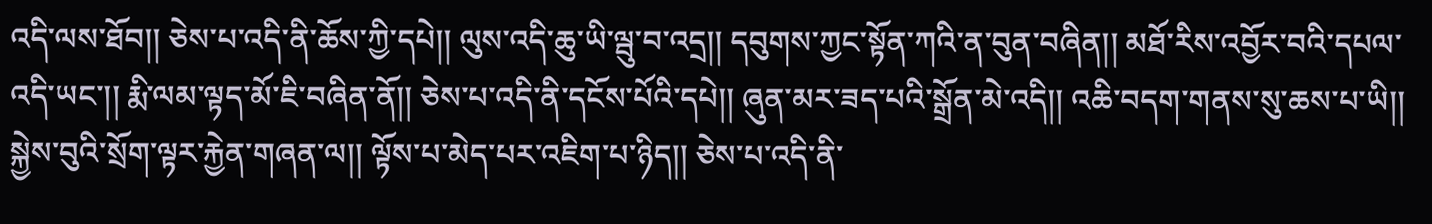འདི་ལས་ཐོབ།། ཅེས་པ་འདི་ནི་ཆོས་ཀྱི་དཔེ།། ལུས་འདི་ཆུ་ཡི་ལྦུ་བ་འདྲ།། དབུགས་ཀྱང་སྟོན་ཀའི་ན་བུན་བཞིན།། མཐོ་རིས་འབྱོར་བའི་དཔལ་འདི་ཡང་།། རྨི་ལམ་ལྟད་མོ་ཇི་བཞིན་ནོ།། ཅེས་པ་འདི་ནི་དངོས་པོའི་དཔེ།། ཞུན་མར་ཟད་པའི་སྒྲོན་མེ་འདི།། འཆི་བདག་གནས་སུ་ཆས་པ་ཡི།། སྐྱེས་བུའི་སྲོག་ལྟར་རྐྱེན་གཞན་ལ།། ལྟོས་པ་མེད་པར་འཇིག་པ་ཉིད།། ཅེས་པ་འདི་ནི་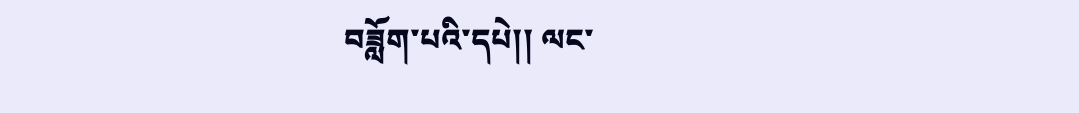བཟློག་པའི་དཔེ།། ལང་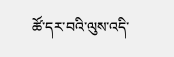ཚོ་དར་བའི་ལུས་འདི་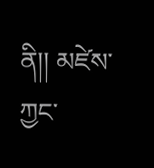ནི།། མཛེས་ཀྱང་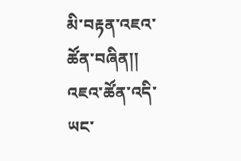མི་བརྟན་འཇའ་ཚོན་བཞིན།། འཇའ་ཚོན་འདི་ཡང་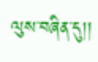ལུས་བཞིན་དུ།།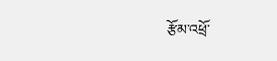རྩོམ་འཕྲོ་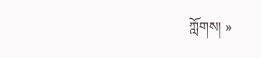ཀློགས། »